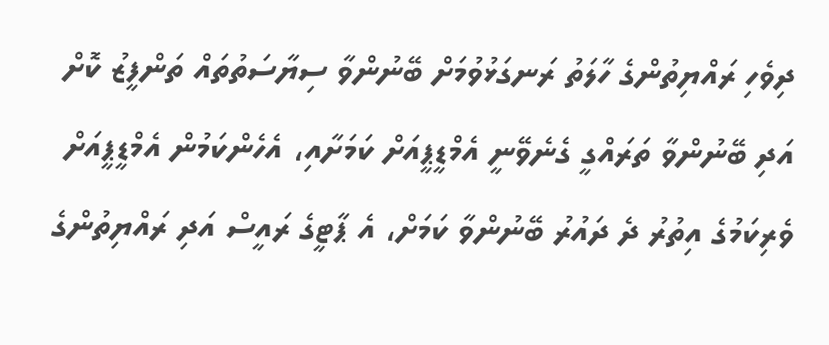ދިވެހި ރައްޔިތުންގެ ހާލަތު ރަނގަޅުވުމަށް ބޭނުންވާ ސިޔާސަތުތައް ތަންފީޒު ކޮށް އަދި ބޭނުންވާ ތަރައްގީ ގެނެވޭނީ އެމްޑީޕީއަށް ކަމަށާއި، އެހެންކަމުން އެމްޑީޕީއަށް ވެރިކަމުގެ އިތުރު ދެ ދައުރު ބޭނުންވާ ކަމަށް، އެ ޕާޓީގެ ރައީސް އަދި ރައްޔިތުންގެ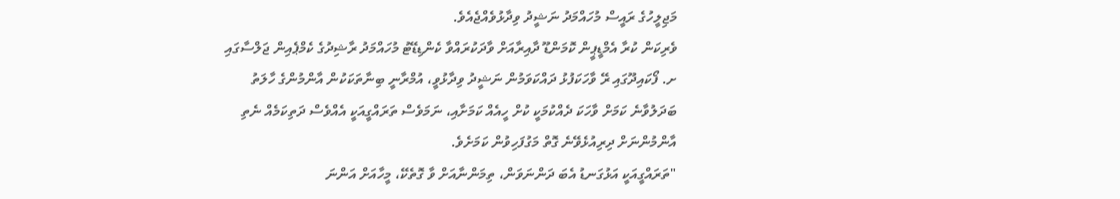މަޖިލީހުގެ ރައީސް މުހައްމަދު ނަޝީދު ވިދާޅުވެއްޖެއެވެ.
ވެރިކަން ކުރާ އެމްޑީޕީން ކޮމަންޑޫ ދާއިރާއަށް ވާދަކުރައްވާ ކެންޑިޑޭޓު މުހައްމަދު ރާޝިދުގެ ކެމްޕެއިން ޖަލްސާގައި ށ. ފޯކައިދޫގައި ރޭ ވާހަކަފުޅު ދައްކަވަމުން ނަޝީދު ވިދާޅުވީ، އުމްރާނީ ބިނާތަކަކުން އާންމުންގެ ހާލަތު ބަދަލުވާނެ ކަމަށް ވާހަކަ ދެއްކުމަކީ ކުށް ހީއެއް ކަމަށާއި، ނަމަވެސް ތަރައްގީއަކީ އެއްވެސް ދަތިކަމެއް ނެތި އާންމުންނަށް ދިރިއުޅެވޭނެ ގޮތް މަގުފަހިވުން ކަމަށެވެ.
"ތަރައްގީއަކީ އަޅުގަނޑު އެބަ ދަންނަވަން، ތިމަންނާއަށް ވާ ގޮތެކޭ، މީހާއަށް އަންނަ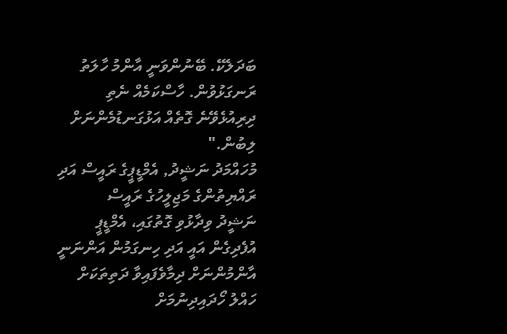ބަދަލެކޭ. ބޭނުންވަނީ އާންމު ހާލަތު ރަނގަޅުވުން. ހާސްކަމެއް ނެތި ދިރިއުޅެވޭނެ ގޮތެއް އަޅުގަނޑުމެންނަށް ލިބުން."
މުހައްމަދު ނަޝީދު, އެމްޑީޕީގެ ރައީސް އަދި ރައްޔިތުންގެ މަޖިލީހުގެ ރައީސް
ނަޝީދު ވިދާޅުވި ގޮތުގައި، އެމްޑީޕީ އުފެދިގެން އައީ އަދި ހިނގަމުން އަންނަނީ އާންމުންނަށް ދިމާވެފައިވާ ދަތިތަކަށް ހައްލު ހޯދައިދިނުމަށް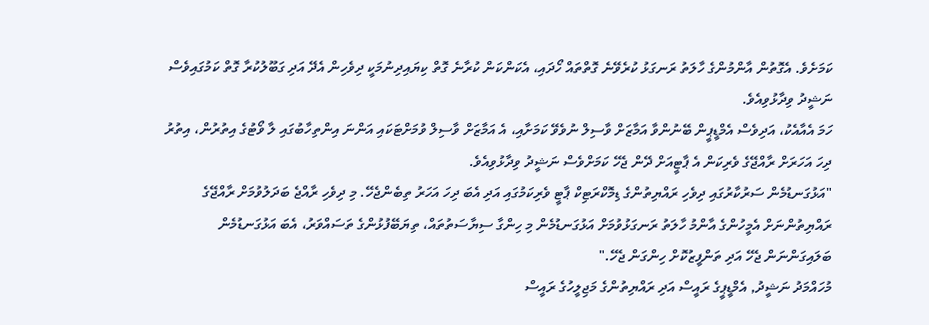ކަމަށެވެ. އެގޮތުން އާންމުންގެ ހާލަތު ރަނގަޅު ކުރެވޭނެ ގޮތްތައް ހޯދައި، އެކަންކަން ކުރާނެ ގޮތް ކިޔައިދިނުމަކީ ދިވެހިން އެދޭ އަދި ގަބޫލުކުރާ ގޮތް ކަމުގައިވެސް ނަޝީދު ވިދާޅުވިއެވެ.
ހަމަ އެއާއެކު، އަދިވެސް އެމްޑީޕީން ބޭނުންވާ އަމާޒަށް ވާސިލް ނުވެވޭ ކަމަށާއި، އެ އަމާޒަށް ވާސިލް ވުމަށްޓަކައި އަންނަ އިންތިހާބުގައި ލާ ވޯޓުގެ އިތުރުން، އިތުރު ދިހަ އަހަރަށް ރާއްޖޭގެ ވެރިކަން އެ ޕާޓީއަށް ދޭން ޖެހޭ ކަމަށްވެސް ނަޝީދު ވިދާޅުވިއެވެ.
"އަޅުގަނޑުމެން ސަރުކާރުގައި ދިވެހި ރައްޔިތުންގެ ޑިމޮކްރަޓިކް ޕާޓީ ވެރިކަމުގައި އަދި އެބަ ދިހަ އަހަރު ތިބެންޖެހޭ. މި ދިވެހި ރާއްޖެ ބަދަލުވުމަށް ރާއްޖޭގެ ރައްޔިތުންނަށް އެމީހުންގެ އާންމު ހާލަތު ރަނގަޅުވުމަށް އަޅުގަނޑުމެން މި ހިންގާ ސިޔާސަތުތައް، ތިޔަބޭފުޅުންގެ ތަސައްވަރު، އެބަ އަޅުގަނޑުމެން ބަލައިގަންނަން ޖެހޭ އަދި ތަންފީޒުކޮށް ހިންގަން ޖެހޭ."
މުހައްމަދު ނަޝީދު, އެމްޑީޕީގެ ރައީސް އަދި ރައްޔިތުންގެ މަޖިލީހުގެ ރައީސް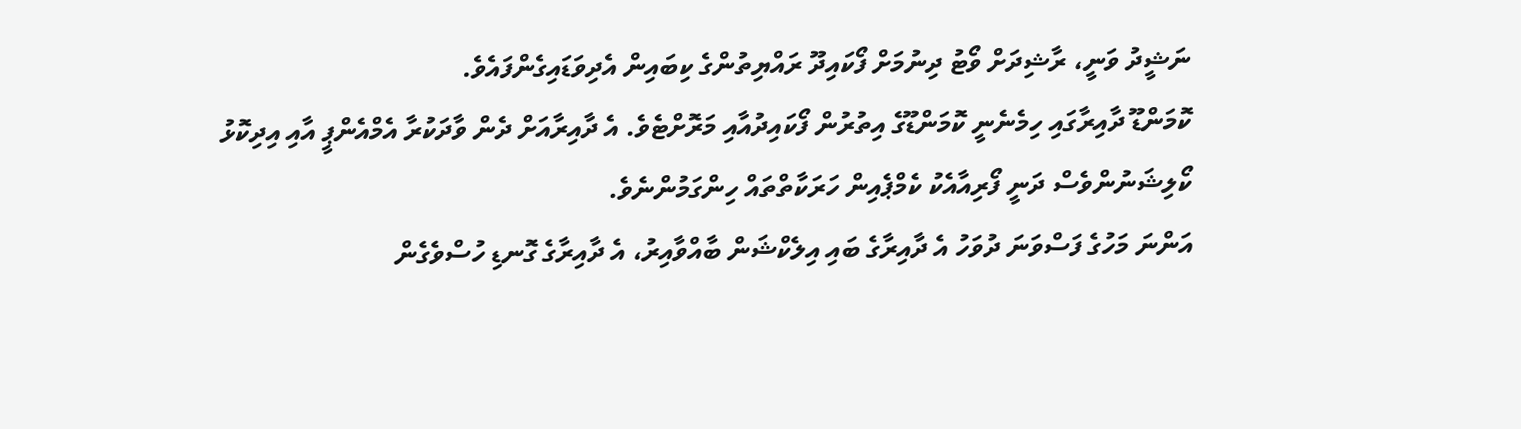ނަޝީދު ވަނީ، ރާޝިދަށް ވޯޓު ދިނުމަށް ފޯކައިދޫ ރައްޔިތުންގެ ކިބައިން އެދިވަޑައިގެންފައެވެ.
ކޮމަންޑޫ ދާއިރާގައި ހިމެނެނީ ކޮމަންޑޫގެ އިތުރުން ފޯކައިދުއާއި މަރޮށްޓެވެ. އެ ދާއިރާއަށް ދެން ވާދަކުރާ އެމްއެންޕީ އާއި އިދިކޮޅު ކޯލިޝަނުންވެސް ދަނީ ފޯރިއާއެކު ކެމްޕެއިން ހަރަކާތްތައް ހިންގަމުންނެވެ.
އަންނަ މަހުގެ ފަސްވަނަ ދުވަހު އެ ދާއިރާގެ ބައި އިލެކްޝަން ބާއްވާއިރު، އެ ދާއިރާގެ ގޮނޑި ހުސްވެގެން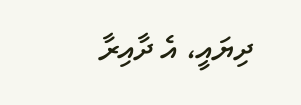ދިޔައީ، އެ ދާއިރާ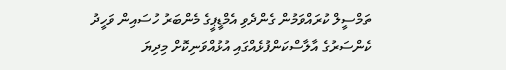ތަމްސީލް ކުރައްވަމުން ގެންދެވި އެމްޑީޕީގެ މެންބަރު ހުސައިން ވަހީދު ކެންސަރުގެ އާލާސްކަންފުޅެއްގައި އުޅުއްވަނިކޮށް މިދިޔަ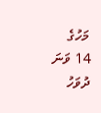މަހުގެ 14 ވަނަ ދުވަހު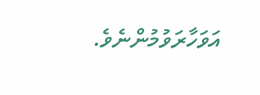އަވަހާރަވުމުންނެވެ.